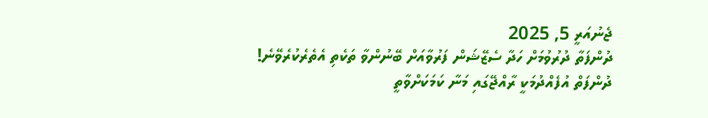ޖެނުއަރީ 5, 2025
ދުންފަތާ ދުރުވުމަށް ހަދާ ސެޒޭޝަން ފަރުވާއަށް ބޭނުންވާ ތަކެތި އެތެރެކުރެވޭނެ!
ދުންފަތް އުފެއްދުމަކީ ރާއްޖޭގައި މަނާ ކަމަކަށްވާތީ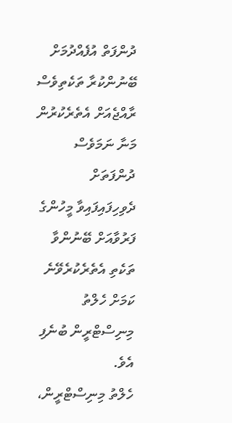ދުންފަތް އުފެއްދުމަށް ބޭނުންކުރާ ތަކެތިވެސް ރާއްޖެއަށް އެތެރެކުރުން މަނާ ނަމަވެސް ދުންފަތަށް ދެވިހިފައިފައިވާ މީހުންގެ ފަރުވާއަށް ބޭނުންވާ ތަކެތި އެތެރެކުރެވޭނެ ކަމަށް ހެލްތު މިނިސްޓްރީން ބުނެފި އެވެ.
ހެލްތު މިނިސްޓްރީން،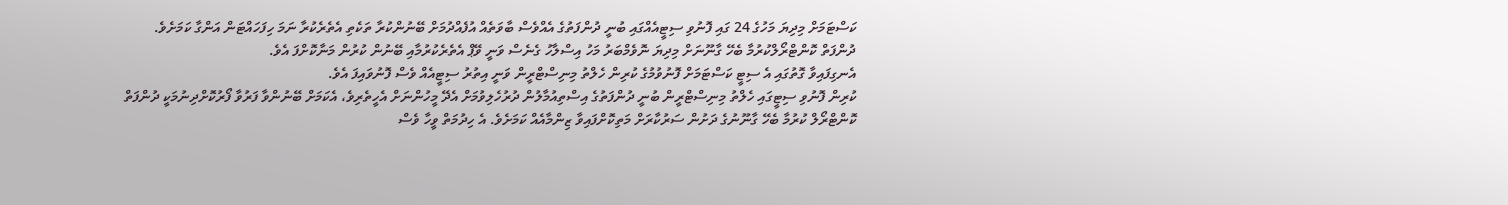ކަސްޓަމަށް މިދިޔަ މަހުގެ 24 ގައި ފޮނުވި ސިޓީއެއްގައި ބުނީ ދުންފަތުގެ އެއްވެސް ބާވަތެއް އުފެއްދުމަށް ބޭނުންކުރާ ތަކެތި އެތެރެކުރާ ނަމަ ހިފަހައްޓަން އަންގާ ކަމަށެވެ.
ދުންފަތް ކޮންޓްރޯލްކުރުމާ ބެހޭ ގާނޫނަށް މިދިޔަ ނޮވެމްބަރު މަހު އިސްލާހު ގެނެސް ވަނީ ވޭޕް އެތެރެކުރުމާއި ބޭނުން ކުރުން މަނާކޮށްފަ އެވެ.
އެނގިފައިވާ ގޮތުގައި އެ ސިޓީ ކަސްޓަމަށް ފޮނުވުމުގެ ކުރިން ހެލްތު މިނިސްޓްރީން ވަނީ އިތުރު ސިޓީއެއް ވެސް ފޮނުވައިފަ އެވެ.
ކުރިން ފޮނުވި ސިޓީގައި ހެލްތު މިނިސްޓްރީން ބުނީ ދުންފަތުގެ އިސްތިއުމާލުން ދުރުހެލިވުމަށް އެދޭ މީހުންނަށް އެހީތެރިވެ، އެކަމަށް ބޭނުންވާ ފަރުވާ ފޯރުކޮށްދިނުމަކީ ދުންފަތް ކޮންޓްރޯލް ކުރުމާ ބެހޭ ގާނޫނުގެ ދަށުން ސަރުކާރަށް މަތިކޮށްފައިވާ ޒިންމާއެއް ކަމަށެވެ. އެ ހިދުމަތް ވީހާ ވެސް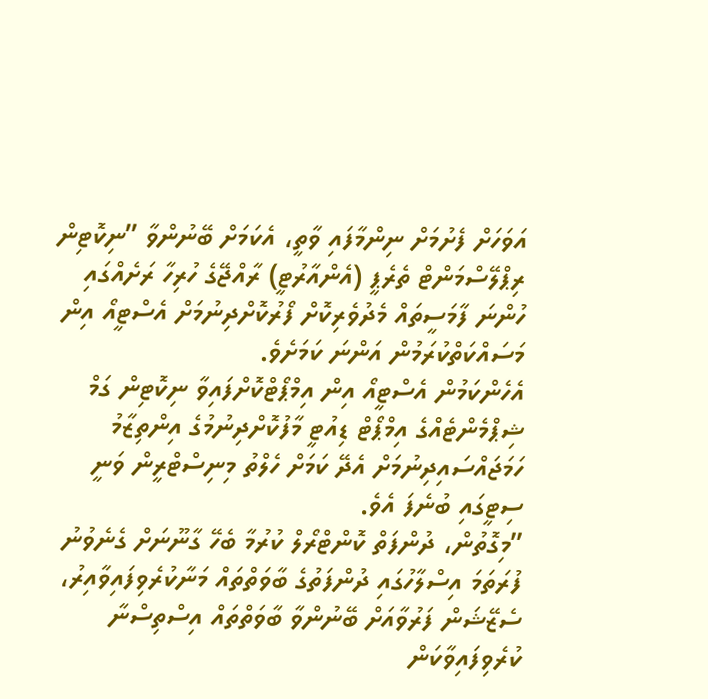އަވަހަށް ފެށުމަށް ނިންމާފައި ވާތީ، އެކަމަށް ބޭނުންވާ ”ނިކޮޓިން ރިޕްލޭސްމަންޓް ތެރެޕީ (އެންއާރުޓީ) ރާއްޖޭގެ ހުރިހާ ރަށެއްގައި ހުންނަ ފާމަސީތައް މެދުވެރިކޮށް ފޯރުކޮށްދިނުމަށް އެސްޓީއޯ އިން މަސައްކަތްކުރަމުން އަންނަ ކަމަށެވެ.
އެހެންކަމުން އެސްޓީއޯ އިން އިމްޕޯޓްކޮށްފައިވާ ނިކޮޓިން ގަމް ޝިޕްމެންޓެއްގެ އިމްޕޯޓް ޑިއުޓީ މާފުކޮށްދިނުމުގެ އިންތިޒާމު ހަމަޖައްސައިދިނުމަށް އެދޭ ކަމަށް ހެލްތު މިނިސްޓްރީން ވަނީ ސިޓީގައި ބުނެފަ އެވެ.
”މިގޮތުން، ދުންފަތް ކޮންޓްރޯލް ކުރުމާ ބެހޭ ގާނޫނަށް ގެނެވުނު ފުރަތަމަ އިސްލާހުގައި ދުންފަތުގެ ބާވަތްތައް މަނާކުރެވިފައިވާއިރު، ސެޒޭޝަން ފަރުވާއަށް ބޭނުންވާ ބާވަތްތައް އިސްތިސްނާ ކުރެވިފައިވާކަން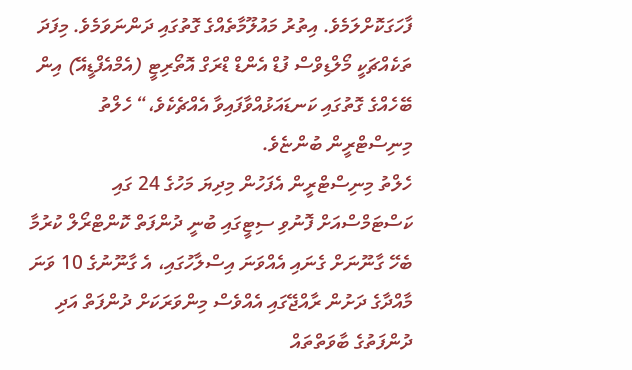ފާހަގަކޮށްލަމެވެ. އިތުރު މައުލޫމާތެއްގެ ގޮތުގައި ދަންނަވަމެވެ. މިފަދަ ތަކެއްޗަކީ މޯލްޑިވްސް ފުޑް އެންޑް ޑްރަގް އޮތޯރިޓީ (އެމްއެފްޑީއޭ) އިން ބޭހެއްގެ ގޮތުގައި ކަނޑައަޅުއްވާފައިވާ އެއްޗެކެވެ،“ ހެލްތު މިނިސްޓްރީން ބުންޏެވެ.
ހެލްތު މިނިސްޓްރީން އެފަހުން މިދިޔަ މަހުގެ 24 ގައި ކަސްޓަމްސްއަށް ފޮނުވި ސިޓީގައި ބުނީ ދުންފަތް ކޮންޓްރޯލް ކުރުމާ ބެހޭ ގާނޫނަށް ގެނައި އެއްވަނަ އިސްލާހުގައި، އެ ގާނޫނުގެ 10 ވަނަ މާއްދާގެ ދަށުން ރާއްޖޭގައި އެއްވެސް މިންވަރަކަށް ދުންފަތް އަދި ދުންފަތުގެ ބާވަތްތައް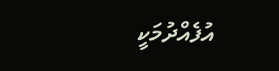އުފެއްދުމަކީ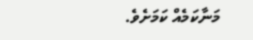މަނާކަމެއް ކަމަށެވެ.